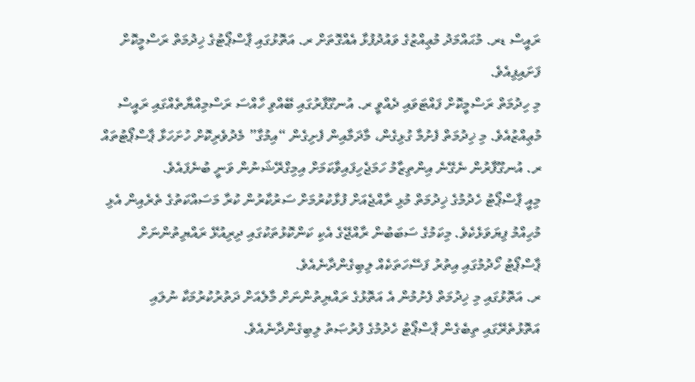ރައީސް ޑރ. މުޙައްމަދު މުޢިއްޒުގެ ވައުދުފުޅާ އެއްގޮތަށް ރ. އަތޮޅުގައި ޕާސްޕޯޓުގެ ޚިދުމަތް ރަސްމީކޮށް ފަށައިފިއެވެ.
މި ހިދުމަތް ރަސްމީކޮށް ފައްޓަވައި ދެއްވީ ރ. އުނގޫފާރުގައި ބޭއްވި ހާއްސަ ރަސްމިއްޔާތެއްގައި ރައީސް މުޢިއްޒުއެވެ. މި ޚިދުމަތް ފެށުމާ ގުޅިގެން، މާދަމާއިން ފެށިގެން “އިމުގާ” މެދުވެރިކޮށް ހުށަހަޅާ ޕާސްޕޯޓުތައް ރ. އުނގޫފާރުން ނެގޭނެ އިންތިޒާމު ހަމަޖެހިފައިވާކަމަށް އިމިގްރޭޝަނުން ވަނީ ބުނެފައެވެ.
މިއީ ޕާސްޕޯޓު ހެދުމުގެ ޚިދުމަތް މުޅި ރާއްޖެއަށް ފުޅާކުރުމަށް ސަރުކާރުން ކުރާ މަސައްކަތުގެ ތެރެއިން އެޅި މުހިއްމު ފިޔަވަޅެކެވެ. މިކަމުގެ ސަބަބުން ރާއްޖޭގެ އެކި ކަންކޮޅުތަކުގައި ދިރިއުޅޭ ރައްޔިތުންނަށް ޕާސްޕޯޓު ހޯދުމުގައި އިތުރު ފަސޭހަތަކެއް ލިބިގެންދާނެއެވެ.
ރ. އަތޮޅުގައި މި ޚިދުމަތް ފެށުމުން އެ އަތޮޅުގެ ރައްޔިތުންނަށް މާލެއަށް ދަތުރުކުރުމަކާ ނުލައި އަތޮޅުތެރޭގައި ތިބެގެން ޕާސްޕޯޓު ހެދުމުގެ ފުރުޞަތު ލިބިގެންދާނެއެވެ.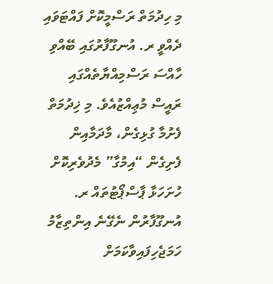މި ހިދުމަތް ރަސްމީކޮށް ފައްޓަވައި ދެއްވީ ރ. އުނގޫފާރުގައި ބޭއްވި ހާއްސަ ރަސްމިއްޔާތެއްގައި ރައީސް މުޢިއްޒުއެވެ. މި ޚިދުމަތް ފެށުމާ ގުޅިގެން، މާދަމާއިން ފެށިގެން “އިމުގާ” މެދުވެރިކޮށް ހުށަހަޅާ ޕާސްޕޯޓުތައް ރ. އުނގޫފާރުން ނެގޭނެ އިންތިޒާމު ހަމަޖެހިފައިވާކަމަށް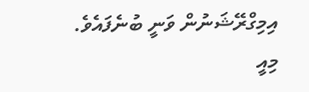އިމިގްރޭޝަނުން ވަނީ ބުނެފައެވެ.
މިއީ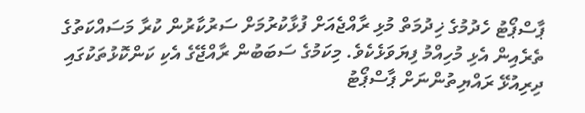ޕާސްޕޯޓު ހެދުމުގެ ޚިދުމަތް މުޅި ރާއްޖެއަށް ފުޅާކުރުމަށް ސަރުކާރުން ކުރާ މަސައްކަތުގެ ތެރެއިން އެޅި މުހިއްމު ފިޔަވަޅެކެވެ. މިކަމުގެ ސަބަބުން ރާއްޖޭގެ އެކި ކަންކޮޅުތަކުގައި ދިރިއުޅޭ ރައްޔިތުންނަށް ޕާސްޕޯޓު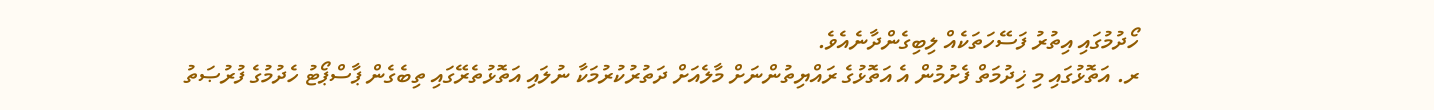ހޯދުމުގައި އިތުރު ފަސޭހަތަކެއް ލިބިގެންދާނެއެވެ.
ރ. އަތޮޅުގައި މި ޚިދުމަތް ފެށުމުން އެ އަތޮޅުގެ ރައްޔިތުންނަށް މާލެއަށް ދަތުރުކުރުމަކާ ނުލައި އަތޮޅުތެރޭގައި ތިބެގެން ޕާސްޕޯޓު ހެދުމުގެ ފުރުޞަތު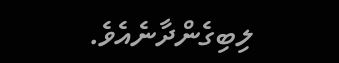ލިބިގެންދާނެއެވެ.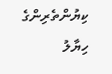ކިޔުންތެރިންގެ ހިޔާލު